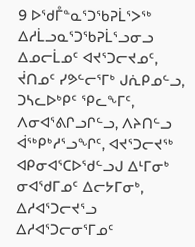9 ᐅᖁᒤᓐᓇᕐᑐᖃᕈᒫᕐᐳᖅ ᐃᓱᒫᓗᓇᕐᑐᖃᕈᒫᕐᓗᓂᓗ ᐃᓄᓕᒫᓄᑦ ᐊᔪᕐᑐᓕᔪᓄᑦ, ᔫᑎᓄᑦ ᓯᕗᓪᓕᕐᒥᒃ ᒍᕇᑭᓄᓪᓗ,
ᑐᓴᓚᐅᒃᑭᑦ ᕿᓚᖕᒥᑦ, ᐱᓂᐊᕐᕕᒋᓗᒋᓪᓗ, ᐱᔨᑎᓪᓗ ᐋᖅᑭᒃᓱᕐᓗᖏᑦ, ᐊᔪᕐᑐᓕᔪᖅ ᐊᑭᓂᐊᕐᑕᐅᖁᓪᓗᒍ ᐃᒻᒥᓂᒃ ᓂᐊᖁᒥᓄᑦ ᐃᓕᔭᒥᓂᒃ, ᐃᓱᐊᕐᑐᓕᔪᕐᓗ ᐃᓱᐊᕐᑐᓕᓂᕐᒥᓄᑦ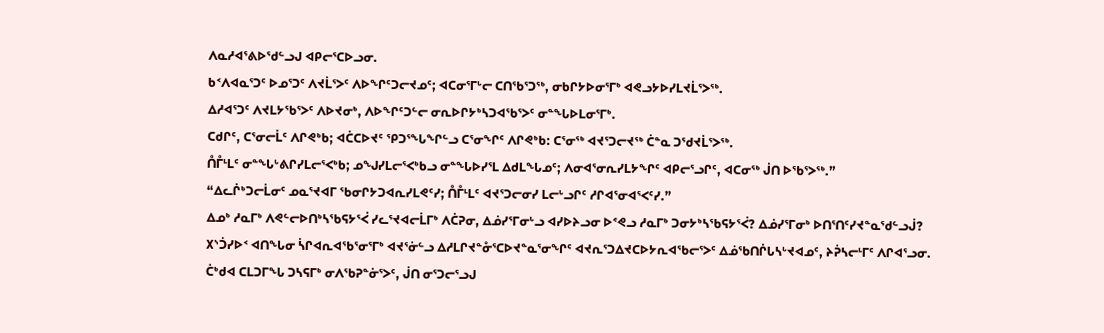ᐱᓇᓱᐊᕐᕕᐅᖁᓪᓗᒍ ᐊᑭᓕᕐᑕᐅᓗᓂ.
ᑲᑉᐱᐊᓇᕐᑐᑦ ᐅᓄᕐᑐᑦ ᐱᔪᒫᕐᐳᑦ ᐱᐅᖏᑦᑐᓕᔪᓄᑦ; ᐊᑕᓂᕐᒥᒡᓕ ᑕᑎᖃᕐᑐᖅ, ᓂᑲᒋᔭᐅᓂᕐᒥᒃ ᐊᕙᓗᔭᐅᓯᒪᔪᒫᕐᐳᖅ.
ᐃᓱᐊᕐᑐᑦ ᐱᔪᒪᔭᖃᕐᐳᑦ ᐱᐅᔪᓂᒃ, ᐱᐅᖏᑦᑐᓪᓕ ᓂᕆᐅᒋᔭᒃᓴᑐᐊᖃᕐᐳᑦ ᓂᓐᖓᐅᒪᓂᕐᒥᒃ.
ᑕᑯᒋᑦ, ᑕᕐᓂᓕᒫᑦ ᐱᒋᕙᒃᑲ; ᐊᑖᑕᐅᔪᑦ ᕿᑐᕐᖓᖏᓪᓗ ᑕᕐᓂᖏᑦ ᐱᒋᕙᒃᑲ: ᑕᕐᓂᖅ ᐊᔪᕐᑐᓕᔪᖅ ᑖᓐᓇ ᑐᖁᔪᒫᕐᐳᖅ.
ᑍᒤᒻᒪᑦ ᓂᓐᖓᒡᕕᒋᓯᒪᓕᕐᐸᒃᑲ; ᓄᖑᓯᒪᓕᕐᐸᒃᑲᓗ ᓂᓐᖓᐅᓯᕐᒪ ᐃᑯᒪᖓᓄᑦ; ᐱᓂᐊᕐᓂᕆᓯᒪᔭᖏᑦ ᐊᑭᓕᕐᓗᒋᑦ, ᐊᑕᓂᖅ ᒎᑎ ᐅᖃᕐᐳᖅ.”
“ᐃᓚᒌᒃᑐᓕᒫᓂᑦ ᓄᓇᕐᔪᐊᒥ ᖃᓂᒋᔭᑐᐊᕆᓯᒪᕙᑦᓯ; ᑍᒤᒻᒪᑦ ᐊᔪᕐᑐᓕᓂᓯ ᒪᓕᒡᓗᒋᑦ ᓱᒋᐊᕐᓂᐊᕐᐸᑦᓯ.”
ᐃᓄᒃ ᓱᓇᒥᒃ ᐱᕙᓪᓕᐅᑎᒃᓴᖃᕋᔭᕐᐹ ᓯᓚᕐᔪᐊᓕᒫᒥᒃ ᐱᑖᕈᓂ, ᐃᓅᓯᕐᒥᓂᒡᓗ ᐊᓯᐅᔨᓗᓂ ᐅᕝᕙᓗ ᓱᓇᒥᒃ ᑐᓂᔭᒃᓴᖃᕋᔭᕐᐹ? ᐃᓅᓯᕐᒥᓂᒃ ᐅᑎᕐᑎᑦᓯᔪᓐᓇᖁᓪᓗᒎ?
᙭ᔅᑑᓯᐅᑉ ᐊᑎᖓᓂ ᓵᒋᐊᕆᐊᖃᕐᓂᕐᒥᒃ ᐊᔪᕐᓃᓪᓗ ᐃᓱᒪᒋᔪᓐᓁᕐᑕᐅᔪᓐᓇᕐᓂᖏᑦ ᐊᔪᕆᕐᑐᐃᔪᑕᐅᔭᕆᐊᖃᓕᕐᐳᑦ ᐃᓅᖃᑎᒌᒐᓴᒡᔪᐊᓄᑦ, ᔨᕉᓴᓕᒻᒥᑦ ᐱᒋᐊᕐᓗᓂ.
ᑖᒃᑯᐊ ᑕᒪᑐᒥᖓ ᑐᓴᕋᒥᒃ ᓂᐱᖃᕈᓐᓃᕐᐳᑦ, ᒎᑎ ᓂᕐᑐᓕᕐᓗᒍ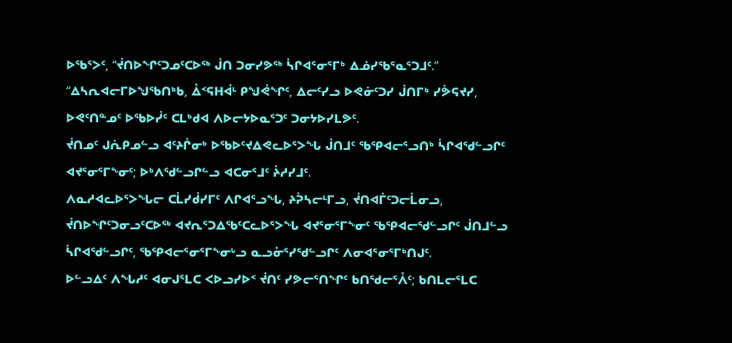ᐅᖃᕐᐳᑦ, “ᔫᑎᐅᖏᑦᑐᓄᑦᑕᐅᖅ ᒎᑎ ᑐᓂᓯᕗᖅ ᓵᒋᐊᕐᓂᕐᒥᒃ ᐃᓅᓯᖃᕐᓇᕐᑐᒧᑦ.”
“ᐃᓴᕆᐊᓕᒥᐅᖑᖃᑎᒃᑲ, ᐂᑉᕋᕼᐋᒻ ᑭᖑᕚᖏᑦ, ᐃᓕᑦᓯᓗ ᐅᕙᓃᑦᑐᓯ ᒎᑎᒥᒃ ᓯᕘᕋᔪᓯ, ᐅᕙᑦᑎᓐᓄᑦ ᐅᖃᐅᓰᑦ ᑕᒪᒃᑯᐊ ᐱᐅᓕᔭᐅᓇᕐᑐᑦ ᑐᓂᔭᐅᓯᒪᕗᑦ.
ᔫᑎᓄᑦ ᒍᕇᑭᓄᓪᓗ ᐊᑦᔨᒌᓂᒃ ᐅᖃᐅᑦᔪᐃᕙᓚᐅᕐᐳᖓ ᒎᑎᒧᑦ ᖃᕿᐊᓕᕐᓗᑎᒃ ᓵᒋᐊᖁᓪᓗᒋᑦ ᐊᔪᕐᓂᕐᒥᖕᓂᑦ; ᐅᒃᐱᖁᓪᓗᒋᓪᓗ ᐊᑕᓂᕐᒧᑦ ᔩᓱᓯᒧᑦ.
ᐱᓇᓱᐊᓚᐅᕐᐳᖓᓕ ᑕᒫᓯᑰᓯᒥᑦ ᐱᒋᐊᕐᓗᖓ, ᔨᕉᓴᓕᒻᒥᓗ, ᔫᑎᐊᒦᑦᑐᓕᒫᓂᓗ, ᔫᑎᐅᖏᑦᑐᓂᓗᑦᑕᐅᖅ ᐊᔪᕆᕐᑐᐃᖃᑦᑕᓚᐅᕐᐳᖓ ᐊᔪᕐᓂᕐᒥᖕᓂᑦ ᖃᕿᐊᓕᖁᓪᓗᒋᑦ ᒎᑎᒧᓪᓗ ᓵᒋᐊᖁᓪᓗᒋᑦ, ᖃᕿᐊᓕᕐᓂᕐᒥᖕᓂᒡᓗ ᓇᓗᓁᕐᓯᖁᓪᓗᒋᑦ ᐱᓂᐊᕐᓂᕐᒥᒃᑎᒍᑦ.
ᐅᓪᓗᐃᑦ ᐱᖓᓱᑦ ᐊᓂᒍᕐᒪᑕ ᐸᐅᓗᓯᐅᑉ ᔫᑎᑦ ᓯᕗᓕᕐᑎᖏᑦ ᑲᑎᖁᓕᕐᐰᑦ; ᑲᑎᒪᓕᕐᒪᑕ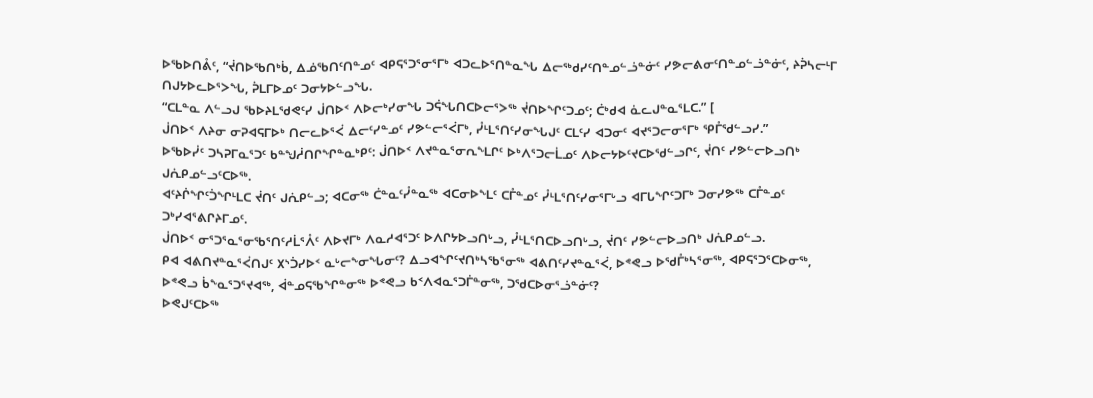ᐅᖃᐅᑎᕔᑦ, “ᔫᑎᐅᖃᑎᒃᑳ, ᐃᓅᖃᑎᑦᑎᓐᓄᑦ ᐊᑭᕋᕐᑐᕐᓂᕐᒥᒃ ᐊᑐᓚᐅᕐᑎᓐᓇᖓ ᐃᓕᖅᑯᓯᑦᑎᓐᓄᓪᓘᓐᓃᑦ ᓯᕗᓕᕕᓂᑦᑎᓐᓄᓪᓘᓐᓃᑦ, ᔨᕉᓴᓕᒻᒥ ᑎᒍᔭᐅᓚᐅᕐᐳᖓ, ᕉᒪᒥᐅᓄᑦ ᑐᓂᔭᐅᓪᓗᖓ.
“ᑕᒪᓐᓇ ᐱᓪᓗᒍ ᖃᐅᔨᒪᖁᕙᑦᓯ ᒎᑎᐅᑉ ᐱᐅᓕᒃᓯᓂᖓ ᑐᕌᖓᑎᑕᐅᓕᕐᐳᖅ ᔫᑎᐅᖏᑦᑐᓄᑦ; ᑖᒃᑯᐊ ᓈᓚᒍᓐᓇᕐᒪᑕ.” [
ᒎᑎᐅᑉ ᐱᔨᓂ ᓂᕈᐊᕋᒥᐅᒃ ᑎᓕᓚᐅᕐᐹ ᐃᓕᑦᓯᓐᓄᑦ ᓯᕗᓪᓕᕐᐹᒥᒃ, ᓮᒻᒪᕐᑎᑦᓯᓂᖓᒍᑦ ᑕᒪᑦᓯ ᐊᑐᓂᑦ ᐊᔪᕐᑐᓕᓂᕐᒥᒃ ᕿᒤᖁᓪᓗᓯ.”
ᐅᖃᐅᓰᑦ ᑐᓴᕈᒥᓇᕐᑐᑦ ᑲᓐᖑᓲᑎᒋᖏᓐᓇᒃᑭᑦ: ᒎᑎᐅᑉ ᐱᔪᓐᓇᕐᓂᕆᖕᒪᒋᑦ ᐅᒃᐱᕐᑐᓕᒫᓄᑦ ᐱᐅᓕᔭᐅᑦᔪᑕᐅᖁᓪᓗᒋᑦ, ᔫᑎᑦ ᓯᕗᓪᓕᐅᓗᑎᒃ ᒍᕇᑭᓄᓪᓗᑦᑕᐅᖅ.
ᐊᑦᔨᒌᖏᑦᑑᖏᒻᒪᑕ ᔫᑎᑦ ᒍᕇᑭᓪᓗ; ᐊᑕᓂᖅ ᑖᓐᓇᑦᓮᓐᓇᖅ ᐊᑕᓂᐅᖕᒪᑦ ᑕᒤᓐᓄᑦ ᓮᒻᒪᕐᑎᑦᓯᓂᕐᒥᒡᓗ ᐊᒥᒐᖏᑦᑐᒥᒃ ᑐᓂᓯᕗᖅ ᑕᒤᓐᓄᑦ ᑐᒃᓯᐊᕐᕕᒋᔨᒥᓄᑦ.
ᒎᑎᐅᑉ ᓂᕐᑐᕐᓇᕐᓂᖃᕐᑎᑦᓱᒫᕐᐰᑦ ᐱᐅᔪᒥᒃ ᐱᓇᓱᐊᕐᑐᑦ ᐅᐱᒋᔭᐅᓗᑎᒡᓗ, ᓮᒻᒪᕐᑎᑕᐅᓗᑎᒡᓗ, ᔫᑎᑦ ᓯᕗᓪᓕᐅᓗᑎᒃ ᒍᕇᑭᓄᓪᓗ.
ᑭᐊ ᐊᕕᑎᔪᓐᓇᕐᐹᑎᒍᑦ ᙭ᔅᑑᓯᐅᑉ ᓇᒡᓕᖕᓂᖓᓂᑦ? ᐃᓗᐊᖏᑦᔪᑎᒃᓴᖃᕐᓂᖅ ᐊᕕᑎᑦᓯᔪᓐᓇᕐᐹ, ᐅᕝᕙᓗ ᐅᖁᒤᒃᓴᕐᓂᖅ, ᐊᑭᕋᕐᑐᕐᑕᐅᓂᖅ, ᐅᕝᕙᓗ ᑳᖕᓇᕐᑐᕐᔪᐊᖅ, ᐋᓐᓄᕋᖃᖏᓐᓂᖅ ᐅᕝᕙᓗ ᑲᑉᐱᐊᓇᕐᑐᒦᓐᓂᖅ, ᑐᖁᑕᐅᓂᕐᓘᓐᓃᑦ?
ᐅᕙᒍᑦᑕᐅᖅ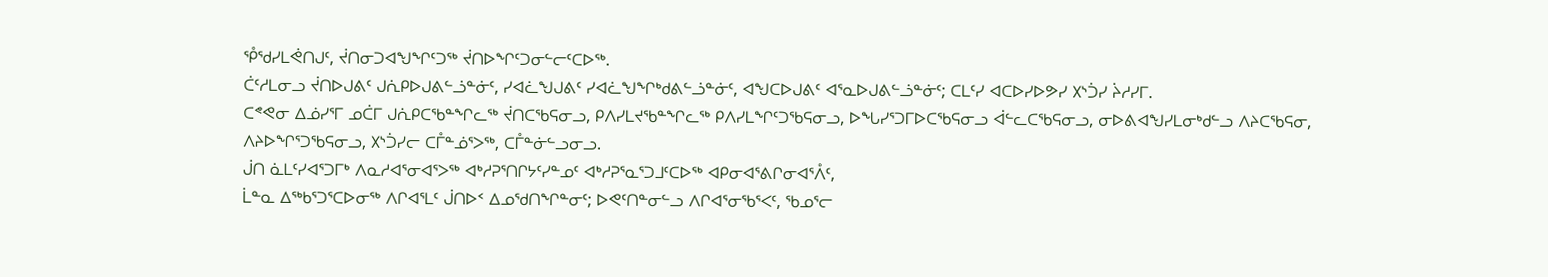ᕾᖁᓯᒪᕚᑎᒍᑦ, ᔫᑎᓂᑐᐊᖑᖏᑦᑐᖅ ᔫᑎᐅᖏᑦᑐᓂᓪᓕᑦᑕᐅᖅ.
ᑖᑦᓱᒪᓂᓗ ᔫᑎᐅᒍᕕᑦ ᒍᕇᑭᐅᒍᕕᓪᓘᓐᓃᑦ, ᓯᐊᓛᖑᒍᕕᑦ ᓯᐊᓛᖑᖏᒃᑯᕕᓪᓘᓐᓃᑦ, ᐊᖑᑕᐅᒍᕕᑦ ᐊᕐᓇᐅᒍᕕᓪᓘᓐᓃᑦ; ᑕᒪᑦᓯ ᐊᑕᐅᓯᐅᕗᓯ ᙭ᔅᑑᓯ ᔩᓱᓯᒥ.
ᑕᕝᕙᓂ ᐃᓅᓯᕐᒥ ᓄᑖᒥ ᒍᕇᑭᑕᖃᓐᖏᓚᖅ ᔫᑎᑕᖃᕋᓂᓗ, ᑭᐱᓯᒪᔪᖃᓐᖏᓚᖅ ᑭᐱᓯᒪᖏᑦᑐᖃᕋᓂᓗ, ᐅᖓᓯᕐᑐᒥᐅᑕᖃᕋᓂᓗ ᐋᓪᓚᑕᖃᕋᓂᓗ, ᓂᐅᕕᐊᖑᓯᒪᓂᒃᑯᓪᓗ ᐱᔨᑕᖃᕋᓂ, ᐱᔨᐅᖏᕐᑐᖃᕋᓂᓗ, ᙭ᔅᑑᓯᓕ ᑕᒤᓐᓅᕐᐳᖅ, ᑕᒤᓐᓃᓪᓗᓂᓗ.
ᒎᑎ ᓈᒪᑦᓯᐊᕐᑐᒥᒃ ᐱᓇᓱᐊᕐᓂᐊᕐᐳᖅ ᐊᒃᓱᕈᕐᑎᒋᔭᑦᓯᓐᓄᑦ ᐊᒃᓱᕈᕐᓇᕐᑐᒧᑦᑕᐅᖅ ᐊᑭᓂᐊᕐᕕᒋᓂᐊᕐᐰᑦ,
ᒫᓐᓇ ᐃᖅᑲᕐᑐᕐᑕᐅᓂᖅ ᐱᒋᐊᕐᒪᑦ ᒎᑎᐅᑉ ᐃᓄᖁᑎᖏᓐᓂᑦ; ᐅᕙᑦᑎᓐᓂᓪᓗ ᐱᒋᐊᕐᓂᖃᕐᐸᑦ, ᖃᓄᕐᓕ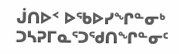ᒎᑎᐅᑉ ᐅᖃᐅᓯᖏᓐᓂᒃ ᑐᓴᕈᒥᓇᕐᑐᖁᑎᖏᓐᓂᑦ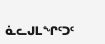ᓈᓚᒍᒪᖏᑦᑐᑦ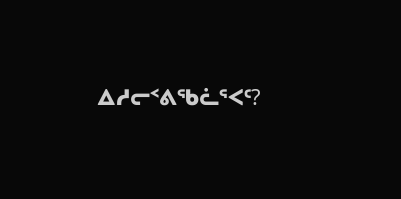ᐃᓱᓕᑉᕕᖃᓛᕐᐸᑦ?